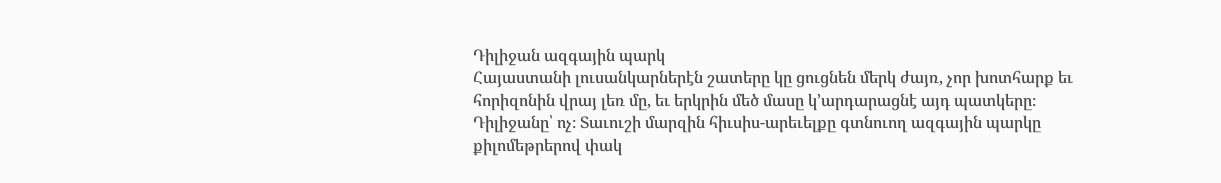Դիլիջան ազգային պարկ
Հայաստանի լուսանկարներէն շատերը կը ցուցնեն մերկ ժայռ, չոր խոտհարք եւ հորիզոնին վրայ լեռ մը, եւ երկրին մեծ մասը կ՚արդարացնէ այդ պատկերը։ Դիլիջանը՝ ոչ։ Տաւուշի մարզին հիւսիս-արեւելքը գտնուող ազգային պարկը քիլոմեթրերով փակ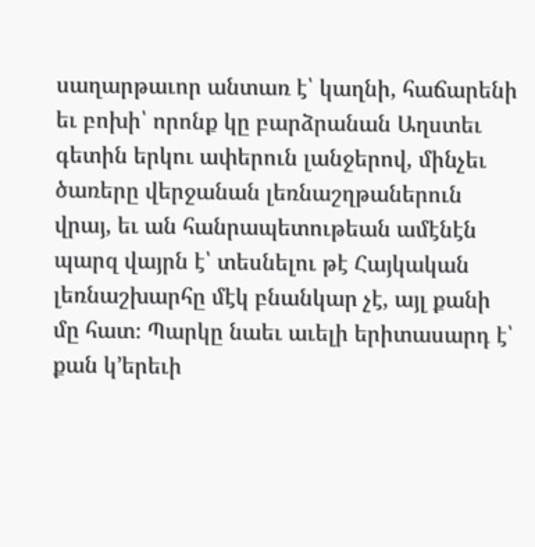սաղարթաւոր անտառ է՝ կաղնի, հաճարենի եւ բոխի՝ որոնք կը բարձրանան Աղստեւ գետին երկու ափերուն լանջերով, մինչեւ ծառերը վերջանան լեռնաշղթաներուն վրայ, եւ ան հանրապետութեան ամէնէն պարզ վայրն է՝ տեսնելու թէ Հայկական լեռնաշխարհը մէկ բնանկար չէ, այլ քանի մը հատ։ Պարկը նաեւ աւելի երիտասարդ է՝ քան կ՚երեւի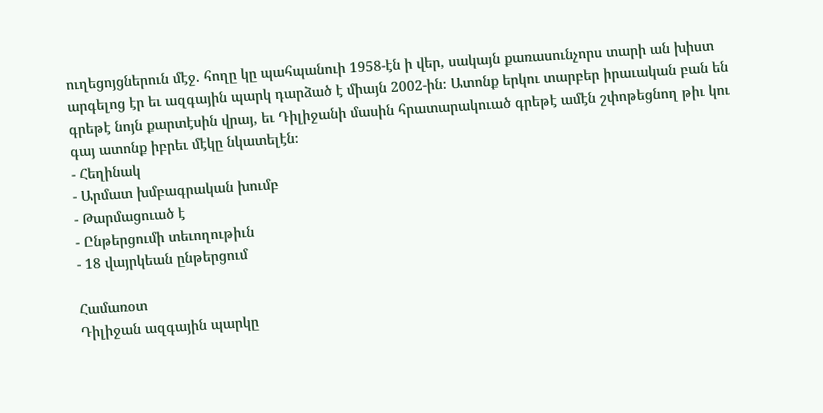ուղեցոյցներուն մէջ. հողը կը պահպանուի 1958-էն ի վեր, սակայն քառասունչորս տարի ան խիստ արգելոց էր եւ ազգային պարկ դարձած է միայն 2002-ին։ Ատոնք երկու տարբեր իրաւական բան են գրեթէ նոյն քարտէսին վրայ, եւ Դիլիջանի մասին հրատարակուած գրեթէ ամէն շփոթեցնող թիւ կու գայ ատոնք իբրեւ մէկը նկատելէն։
- Հեղինակ
- Արմատ խմբագրական խումբ
- Թարմացուած է
- Ընթերցումի տեւողութիւն
- 18 վայրկեան ընթերցում

Համառօտ
Դիլիջան ազգային պարկը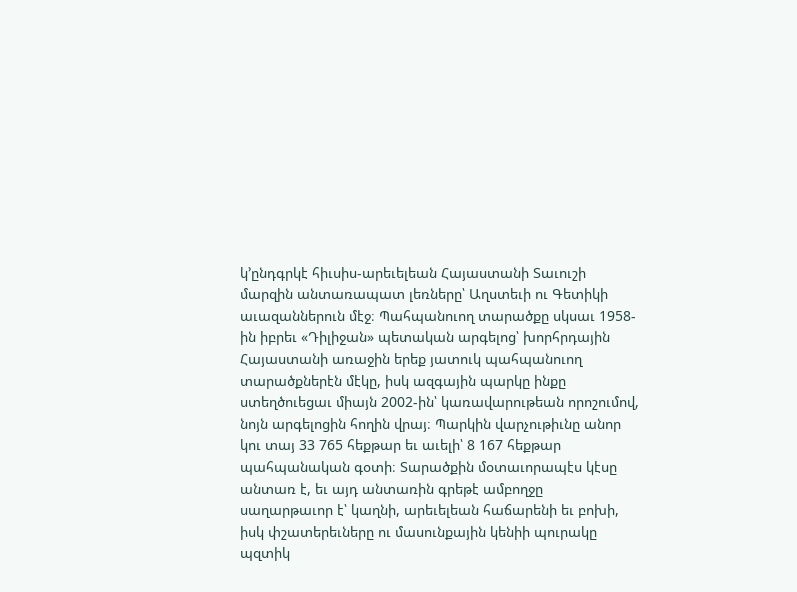կ՚ընդգրկէ հիւսիս-արեւելեան Հայաստանի Տաւուշի մարզին անտառապատ լեռները՝ Աղստեւի ու Գետիկի աւազաններուն մէջ։ Պահպանուող տարածքը սկսաւ 1958-ին իբրեւ «Դիլիջան» պետական արգելոց՝ խորհրդային Հայաստանի առաջին երեք յատուկ պահպանուող տարածքներէն մէկը, իսկ ազգային պարկը ինքը ստեղծուեցաւ միայն 2002-ին՝ կառավարութեան որոշումով, նոյն արգելոցին հողին վրայ։ Պարկին վարչութիւնը անոր կու տայ 33 765 հեքթար եւ աւելի՝ 8 167 հեքթար պահպանական գօտի։ Տարածքին մօտաւորապէս կէսը անտառ է, եւ այդ անտառին գրեթէ ամբողջը սաղարթաւոր է՝ կաղնի, արեւելեան հաճարենի եւ բոխի, իսկ փշատերեւները ու մասունքային կենիի պուրակը պզտիկ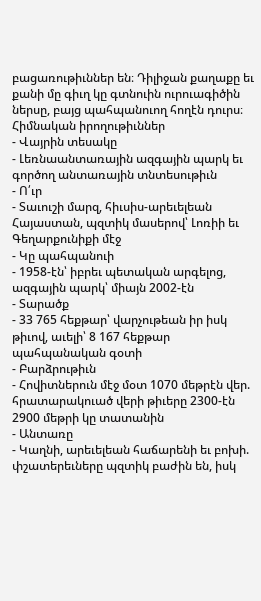բացառութիւններ են։ Դիլիջան քաղաքը եւ քանի մը գիւղ կը գտնուին ուրուագիծին ներսը, բայց պահպանուող հողէն դուրս։
Հիմնական իրողութիւններ
- Վայրին տեսակը
- Լեռնաանտառային ազգային պարկ եւ գործող անտառային տնտեսութիւն
- Ո՛ւր
- Տաւուշի մարզ, հիւսիս-արեւելեան Հայաստան, պզտիկ մասերով՝ Լոռիի եւ Գեղարքունիքի մէջ
- Կը պահպանուի
- 1958-էն՝ իբրեւ պետական արգելոց, ազգային պարկ՝ միայն 2002-էն
- Տարածք
- 33 765 հեքթար՝ վարչութեան իր իսկ թիւով, աւելի՝ 8 167 հեքթար պահպանական գօտի
- Բարձրութիւն
- Հովիտներուն մէջ մօտ 1070 մեթրէն վեր. հրատարակուած վերի թիւերը 2300-էն 2900 մեթրի կը տատանին
- Անտառը
- Կաղնի, արեւելեան հաճարենի եւ բոխի. փշատերեւները պզտիկ բաժին են, իսկ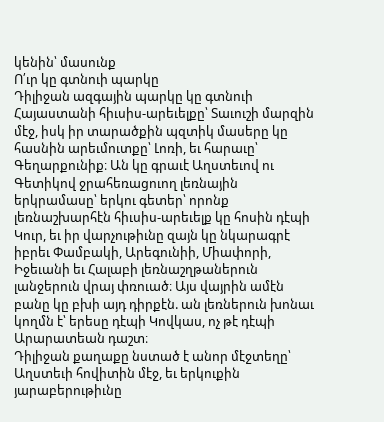կենին՝ մասունք
Ո՛ւր կը գտնուի պարկը
Դիլիջան ազգային պարկը կը գտնուի Հայաստանի հիւսիս-արեւելքը՝ Տաւուշի մարզին մէջ, իսկ իր տարածքին պզտիկ մասերը կը հասնին արեւմուտքը՝ Լոռի, եւ հարաւը՝ Գեղարքունիք։ Ան կը գրաւէ Աղստեւով ու Գետիկով ջրահեռացուող լեռնային երկրամասը՝ երկու գետեր՝ որոնք լեռնաշխարհէն հիւսիս-արեւելք կը հոսին դէպի Կուր, եւ իր վարչութիւնը զայն կը նկարագրէ իբրեւ Փամբակի, Արեգունիի, Միափորի, Իջեւանի եւ Հալաբի լեռնաշղթաներուն լանջերուն վրայ փռուած։ Այս վայրին ամէն բանը կը բխի այդ դիրքէն. ան լեռներուն խոնաւ կողմն է՝ երեսը դէպի Կովկաս, ոչ թէ դէպի Արարատեան դաշտ։
Դիլիջան քաղաքը նստած է անոր մէջտեղը՝ Աղստեւի հովիտին մէջ, եւ երկուքին յարաբերութիւնը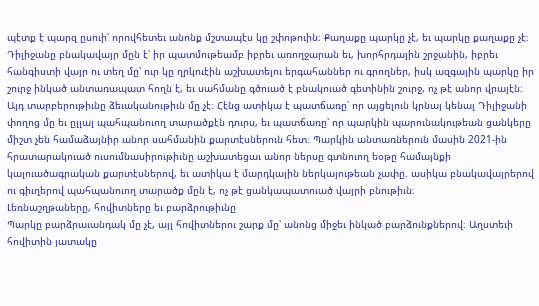պէտք է պարզ ըսուի՝ որովհետեւ անոնք մշտապէս կը շփոթուին։ Քաղաքը պարկը չէ, եւ պարկը քաղաքը չէ։ Դիլիջանը բնակավայր մըն է՝ իր պատմութեամբ իբրեւ առողջարան եւ, խորհրդային շրջանին, իբրեւ հանգիստի վայր ու տեղ մը՝ ուր կը ղրկուէին աշխատելու երգահաններ ու գրողներ, իսկ ազգային պարկը իր շուրջ ինկած անտառապատ հողն է, եւ սահմանը գծուած է բնակուած գետինին շուրջ, ոչ թէ անոր վրայէն։
Այդ տարբերութիւնը ձեւականութիւն մը չէ։ Հէնց ատիկա է պատճառը՝ որ այցելուն կրնայ կենալ Դիլիջանի փողոց մը եւ ըլլալ պահպանուող տարածքէն դուրս, եւ պատճառը՝ որ պարկին պարունակութեան ցանկերը միշտ չեն համաձայնիր անոր սահմանին քարտէսներուն հետ։ Պարկին անտառներուն մասին 2021-ին հրատարակուած ուսումնասիրութիւնը աշխատեցաւ անոր ներսը գտնուող եօթը համայնքի կալուածագրական քարտէսներով, եւ ատիկա է մարդկային ներկայութեան չափը. ասիկա բնակավայրերով ու գիւղերով պահպանուող տարածք մըն է, ոչ թէ ցանկապատուած վայրի բնութիւն։
Լեռնաշղթաները, հովիտները եւ բարձրութիւնը
Պարկը բարձրաւանդակ մը չէ, այլ հովիտներու շարք մը՝ անոնց միջեւ ինկած բարձունքներով։ Աղստեւի հովիտին յատակը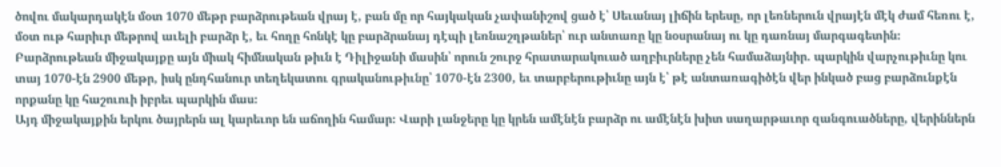ծովու մակարդակէն մօտ 1070 մեթր բարձրութեան վրայ է, բան մը որ հայկական չափանիշով ցած է՝ Սեւանայ լիճին երեսը, որ լեռներուն վրայէն մէկ ժամ հեռու է, մօտ ութ հարիւր մեթրով աւելի բարձր է, եւ հողը հոնկէ կը բարձրանայ դէպի լեռնաշղթաներ՝ ուր անտառը կը նօսրանայ ու կը դառնայ մարգագետին։ Բարձրութեան միջակայքը այն միակ հիմնական թիւն է Դիլիջանի մասին՝ որուն շուրջ հրատարակուած աղբիւրները չեն համաձայնիր. պարկին վարչութիւնը կու տայ 1070-էն 2900 մեթր, իսկ ընդհանուր տեղեկատու գրականութիւնը՝ 1070-էն 2300, եւ տարբերութիւնը այն է՝ թէ անտառագիծէն վեր ինկած բաց բարձունքէն որքանը կը հաշուուի իբրեւ պարկին մաս։
Այդ միջակայքին երկու ծայրերն ալ կարեւոր են աճողին համար։ Վարի լանջերը կը կրեն ամէնէն բարձր ու ամէնէն խիտ սաղարթաւոր զանգուածները, վերիններն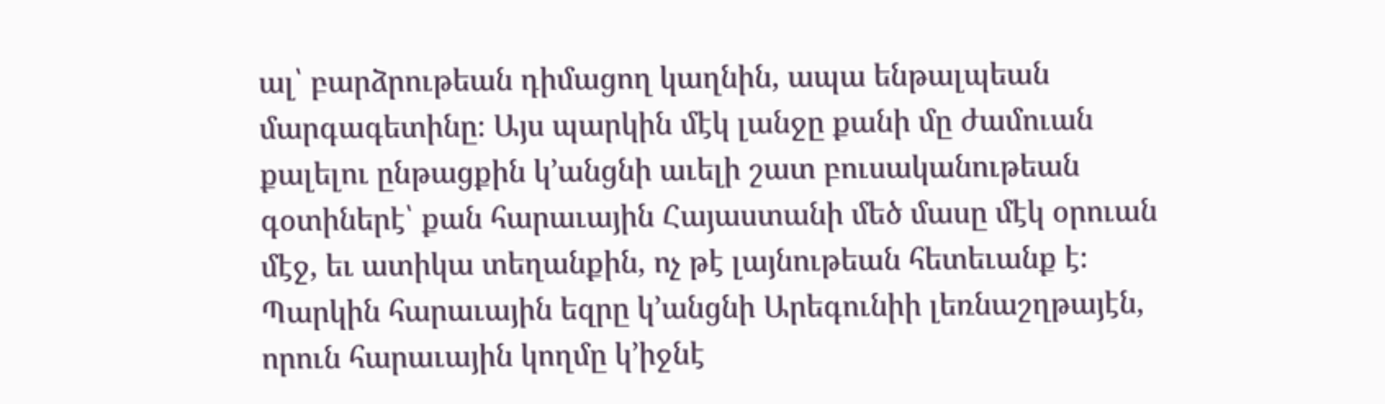ալ՝ բարձրութեան դիմացող կաղնին, ապա ենթալպեան մարգագետինը։ Այս պարկին մէկ լանջը քանի մը ժամուան քալելու ընթացքին կ՚անցնի աւելի շատ բուսականութեան գօտիներէ՝ քան հարաւային Հայաստանի մեծ մասը մէկ օրուան մէջ, եւ ատիկա տեղանքին, ոչ թէ լայնութեան հետեւանք է։
Պարկին հարաւային եզրը կ՚անցնի Արեգունիի լեռնաշղթայէն, որուն հարաւային կողմը կ՚իջնէ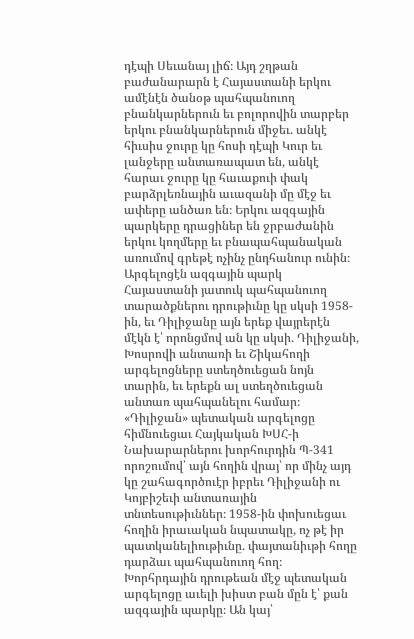դէպի Սեւանայ լիճ։ Այդ շղթան բաժանարարն է Հայաստանի երկու ամէնէն ծանօթ պահպանուող բնանկարներուն եւ բոլորովին տարբեր երկու բնանկարներուն միջեւ. անկէ հիւսիս ջուրը կը հոսի դէպի Կուր եւ լանջերը անտառապատ են, անկէ հարաւ ջուրը կը հաւաքուի փակ բարձրլեռնային աւազանի մը մէջ եւ ափերը անծառ են։ Երկու ազգային պարկերը դրացիներ են ջրբաժանին երկու կողմերը եւ բնապահպանական առումով գրեթէ ոչինչ ընդհանուր ունին։
Արգելոցէն ազգային պարկ
Հայաստանի յատուկ պահպանուող տարածքներու դրութիւնը կը սկսի 1958-ին, եւ Դիլիջանը այն երեք վայրերէն մէկն է՝ որոնցմով ան կը սկսի. Դիլիջանի, Խոսրովի անտառի եւ Շիկահողի արգելոցները ստեղծուեցան նոյն տարին, եւ երեքն ալ ստեղծուեցան անտառ պահպանելու համար։ «Դիլիջան» պետական արգելոցը հիմնուեցաւ Հայկական ԽՍՀ-ի Նախարարներու խորհուրդին Պ-341 որոշումով՝ այն հողին վրայ՝ որ մինչ այդ կը շահագործուէր իբրեւ Դիլիջանի ու Կոյբիշեւի անտառային տնտեսութիւններ։ 1958-ին փոխուեցաւ հողին իրաւական նպատակը, ոչ թէ իր պատկանելիութիւնը. փայտանիւթի հողը դարձաւ պահպանուող հող։
Խորհրդային դրութեան մէջ պետական արգելոցը աւելի խիստ բան մըն է՝ քան ազգային պարկը։ Ան կայ՝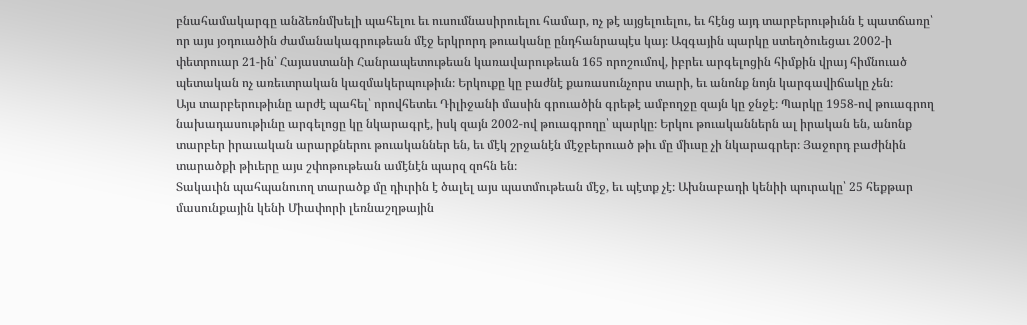բնահամակարգը անձեռնմխելի պահելու եւ ուսումնասիրուելու համար, ոչ թէ այցելուելու, եւ հէնց այդ տարբերութիւնն է պատճառը՝ որ այս յօդուածին ժամանակագրութեան մէջ երկրորդ թուականը ընդհանրապէս կայ։ Ազգային պարկը ստեղծուեցաւ 2002-ի փետրուար 21-ին՝ Հայաստանի Հանրապետութեան կառավարութեան 165 որոշումով, իբրեւ արգելոցին հիմքին վրայ հիմնուած պետական ոչ առեւտրական կազմակերպութիւն։ Երկուքը կը բաժնէ քառասունչորս տարի, եւ անոնք նոյն կարգավիճակը չեն։
Այս տարբերութիւնը արժէ պահել՝ որովհետեւ Դիլիջանի մասին գրուածին գրեթէ ամբողջը զայն կը ջնջէ։ Պարկը 1958-ով թուագրող նախադասութիւնը արգելոցը կը նկարագրէ, իսկ զայն 2002-ով թուագրողը՝ պարկը։ Երկու թուականներն ալ իրական են, անոնք տարբեր իրաւական արարքներու թուականներ են, եւ մէկ շրջանէն մէջբերուած թիւ մը միւսը չի նկարագրեր։ Յաջորդ բաժինին տարածքի թիւերը այս շփոթութեան ամէնէն պարզ զոհն են։
Տակաւին պահպանուող տարածք մը դիւրին է ծալել այս պատմութեան մէջ, եւ պէտք չէ։ Ախնաբադի կենիի պուրակը՝ 25 հեքթար մասունքային կենի Միափորի լեռնաշղթային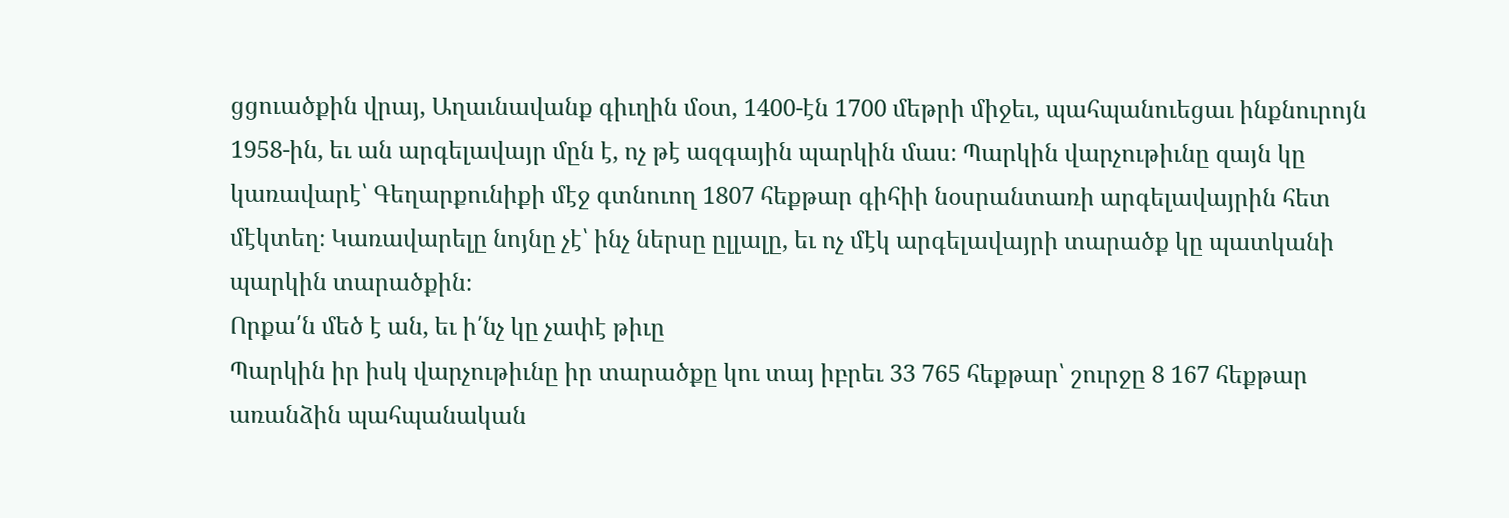ցցուածքին վրայ, Աղաւնավանք գիւղին մօտ, 1400-էն 1700 մեթրի միջեւ, պահպանուեցաւ ինքնուրոյն 1958-ին, եւ ան արգելավայր մըն է, ոչ թէ ազգային պարկին մաս։ Պարկին վարչութիւնը զայն կը կառավարէ՝ Գեղարքունիքի մէջ գտնուող 1807 հեքթար գիհիի նօսրանտառի արգելավայրին հետ մէկտեղ։ Կառավարելը նոյնը չէ՝ ինչ ներսը ըլլալը, եւ ոչ մէկ արգելավայրի տարածք կը պատկանի պարկին տարածքին։
Որքա՛ն մեծ է ան, եւ ի՛նչ կը չափէ թիւը
Պարկին իր իսկ վարչութիւնը իր տարածքը կու տայ իբրեւ 33 765 հեքթար՝ շուրջը 8 167 հեքթար առանձին պահպանական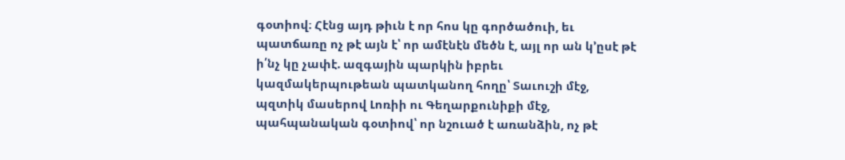գօտիով։ Հէնց այդ թիւն է որ հոս կը գործածուի, եւ պատճառը ոչ թէ այն է՝ որ ամէնէն մեծն է, այլ որ ան կ՚ըսէ թէ ի՛նչ կը չափէ. ազգային պարկին իբրեւ կազմակերպութեան պատկանող հողը՝ Տաւուշի մէջ, պզտիկ մասերով Լոռիի ու Գեղարքունիքի մէջ, պահպանական գօտիով՝ որ նշուած է առանձին, ոչ թէ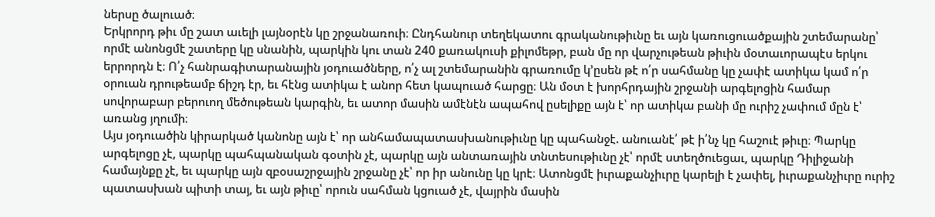ներսը ծալուած։
Երկրորդ թիւ մը շատ աւելի լայնօրէն կը շրջանառուի։ Ընդհանուր տեղեկատու գրականութիւնը եւ այն կառուցուածքային շտեմարանը՝ որմէ անոնցմէ շատերը կը սնանին, պարկին կու տան 240 քառակուսի քիլոմեթր, բան մը որ վարչութեան թիւին մօտաւորապէս երկու երրորդն է։ Ո՛չ հանրագիտարանային յօդուածները, ո՛չ ալ շտեմարանին գրառումը կ՚ըսեն թէ ո՛ր սահմանը կը չափէ ատիկա կամ ո՛ր օրուան դրութեամբ ճիշդ էր, եւ հէնց ատիկա է անոր հետ կապուած հարցը։ Ան մօտ է խորհրդային շրջանի արգելոցին համար սովորաբար բերուող մեծութեան կարգին, եւ ատոր մասին ամէնէն ապահով ըսելիքը այն է՝ որ ատիկա բանի մը ուրիշ չափում մըն է՝ առանց յղումի։
Այս յօդուածին կիրարկած կանոնը այն է՝ որ անհամապատասխանութիւնը կը պահանջէ. անուանէ՛ թէ ի՛նչ կը հաշուէ թիւը։ Պարկը արգելոցը չէ, պարկը պահպանական գօտին չէ, պարկը այն անտառային տնտեսութիւնը չէ՝ որմէ ստեղծուեցաւ, պարկը Դիլիջանի համայնքը չէ, եւ պարկը այն զբօսաշրջային շրջանը չէ՝ որ իր անունը կը կրէ։ Ատոնցմէ իւրաքանչիւրը կարելի է չափել, իւրաքանչիւրը ուրիշ պատասխան պիտի տայ, եւ այն թիւը՝ որուն սահման կցուած չէ, վայրին մասին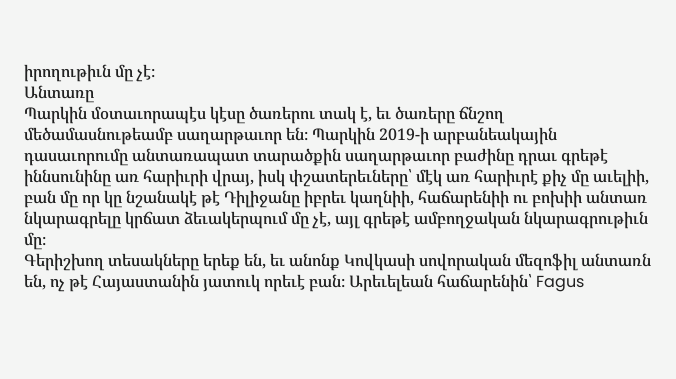իրողութիւն մը չէ։
Անտառը
Պարկին մօտաւորապէս կէսը ծառերու տակ է, եւ ծառերը ճնշող մեծամասնութեամբ սաղարթաւոր են։ Պարկին 2019-ի արբանեակային դասաւորումը անտառապատ տարածքին սաղարթաւոր բաժինը դրաւ գրեթէ իննսունինը առ հարիւրի վրայ, իսկ փշատերեւները՝ մէկ առ հարիւրէ քիչ մը աւելիի, բան մը որ կը նշանակէ թէ Դիլիջանը իբրեւ կաղնիի, հաճարենիի ու բոխիի անտառ նկարագրելը կրճատ ձեւակերպում մը չէ, այլ գրեթէ ամբողջական նկարագրութիւն մը։
Գերիշխող տեսակները երեք են, եւ անոնք Կովկասի սովորական մեզոֆիլ անտառն են, ոչ թէ Հայաստանին յատուկ որեւէ բան։ Արեւելեան հաճարենին՝ Fagus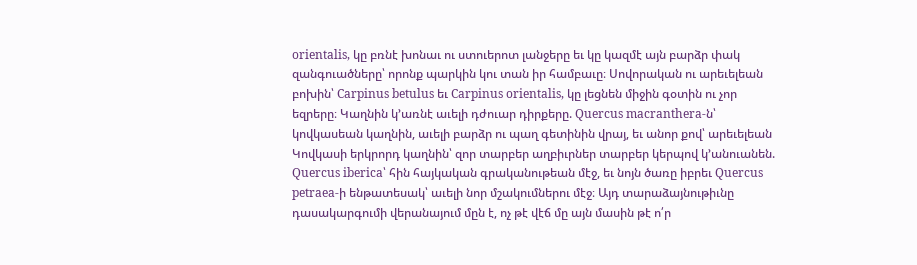orientalis, կը բռնէ խոնաւ ու ստուերոտ լանջերը եւ կը կազմէ այն բարձր փակ զանգուածները՝ որոնք պարկին կու տան իր համբաւը։ Սովորական ու արեւելեան բոխին՝ Carpinus betulus եւ Carpinus orientalis, կը լեցնեն միջին գօտին ու չոր եզրերը։ Կաղնին կ՚առնէ աւելի դժուար դիրքերը. Quercus macranthera-ն՝ կովկասեան կաղնին, աւելի բարձր ու պաղ գետինին վրայ, եւ անոր քով՝ արեւելեան Կովկասի երկրորդ կաղնին՝ զոր տարբեր աղբիւրներ տարբեր կերպով կ՚անուանեն. Quercus iberica՝ հին հայկական գրականութեան մէջ, եւ նոյն ծառը իբրեւ Quercus petraea-ի ենթատեսակ՝ աւելի նոր մշակումներու մէջ։ Այդ տարաձայնութիւնը դասակարգումի վերանայում մըն է, ոչ թէ վէճ մը այն մասին թէ ո՛ր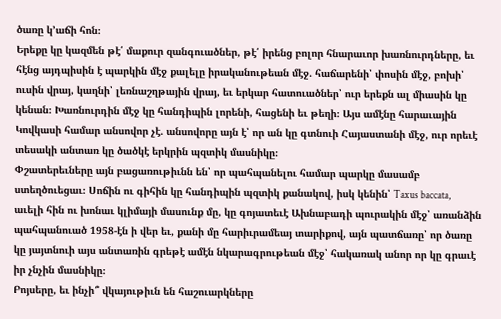ծառը կ՚աճի հոն։
Երեքը կը կազմեն թէ՛ մաքուր զանգուածներ, թէ՛ իրենց բոլոր հնարաւոր խառնուրդները, եւ հէնց այդպիսին է պարկին մէջ քալելը իրականութեան մէջ. հաճարենի՝ փոսին մէջ, բոխի՝ ուսին վրայ, կաղնի՝ լեռնաշղթային վրայ, եւ երկար հատուածներ՝ ուր երեքն ալ միասին կը կենան։ Խառնուրդին մէջ կը հանդիպին լորենի, հացենի եւ թեղի։ Այս ամէնը հարաւային Կովկասի համար անսովոր չէ. անսովորը այն է՝ որ ան կը գտնուի Հայաստանի մէջ, ուր որեւէ տեսակի անտառ կը ծածկէ երկրին պզտիկ մասնիկը։
Փշատերեւները այն բացառութիւնն են՝ որ պահպանելու համար պարկը մասամբ ստեղծուեցաւ։ Սոճին ու գիհին կը հանդիպին պզտիկ քանակով, իսկ կենին՝ Taxus baccata, աւելի հին ու խոնաւ կլիմայի մասունք մը, կը գոյատեւէ Ախնաբադի պուրակին մէջ՝ առանձին պահպանուած 1958-էն ի վեր եւ, քանի մը հարիւրամեայ տարիքով, այն պատճառը՝ որ ծառը կը յայտնուի այս անտառին գրեթէ ամէն նկարագրութեան մէջ՝ հակառակ անոր որ կը գրաւէ իր չնչին մասնիկը։
Բոյսերը, եւ ինչի՞ վկայութիւն են հաշուարկները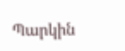Պարկին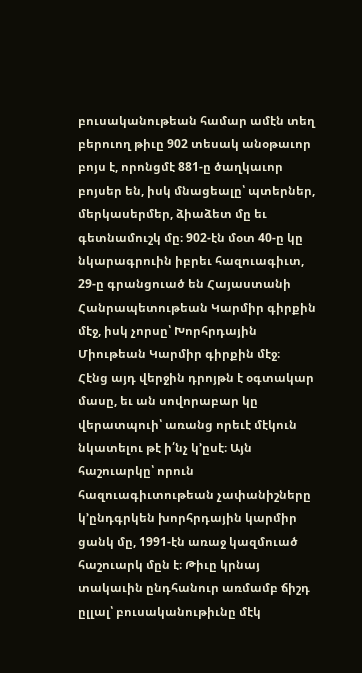բուսականութեան համար ամէն տեղ բերուող թիւը 902 տեսակ անօթաւոր բոյս է, որոնցմէ 881-ը ծաղկաւոր բոյսեր են, իսկ մնացեալը՝ պտերներ, մերկասերմեր, ձիաձետ մը եւ գետնամուշկ մը։ 902-էն մօտ 40-ը կը նկարագրուին իբրեւ հազուագիւտ, 29-ը գրանցուած են Հայաստանի Հանրապետութեան Կարմիր գիրքին մէջ, իսկ չորսը՝ Խորհրդային Միութեան Կարմիր գիրքին մէջ։
Հէնց այդ վերջին դրոյթն է օգտակար մասը, եւ ան սովորաբար կը վերատպուի՝ առանց որեւէ մէկուն նկատելու թէ ի՛նչ կ՚ըսէ։ Այն հաշուարկը՝ որուն հազուագիւտութեան չափանիշները կ՚ընդգրկեն խորհրդային կարմիր ցանկ մը, 1991-էն առաջ կազմուած հաշուարկ մըն է։ Թիւը կրնայ տակաւին ընդհանուր առմամբ ճիշդ ըլլալ՝ բուսականութիւնը մէկ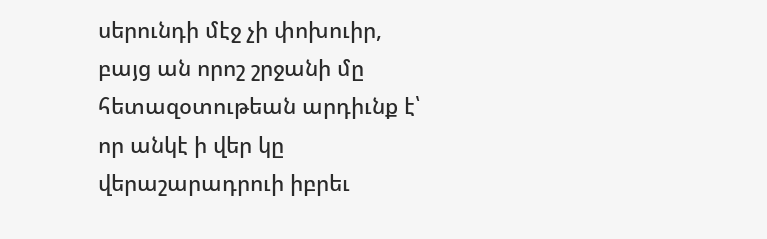սերունդի մէջ չի փոխուիր, բայց ան որոշ շրջանի մը հետազօտութեան արդիւնք է՝ որ անկէ ի վեր կը վերաշարադրուի իբրեւ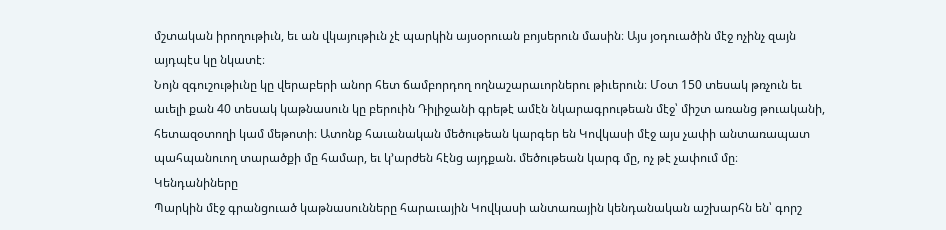մշտական իրողութիւն, եւ ան վկայութիւն չէ պարկին այսօրուան բոյսերուն մասին։ Այս յօդուածին մէջ ոչինչ զայն այդպէս կը նկատէ։
Նոյն զգուշութիւնը կը վերաբերի անոր հետ ճամբորդող ողնաշարաւորներու թիւերուն։ Մօտ 150 տեսակ թռչուն եւ աւելի քան 40 տեսակ կաթնասուն կը բերուին Դիլիջանի գրեթէ ամէն նկարագրութեան մէջ՝ միշտ առանց թուականի, հետազօտողի կամ մեթոտի։ Ատոնք հաւանական մեծութեան կարգեր են Կովկասի մէջ այս չափի անտառապատ պահպանուող տարածքի մը համար, եւ կ՚արժեն հէնց այդքան. մեծութեան կարգ մը, ոչ թէ չափում մը։
Կենդանիները
Պարկին մէջ գրանցուած կաթնասունները հարաւային Կովկասի անտառային կենդանական աշխարհն են՝ գորշ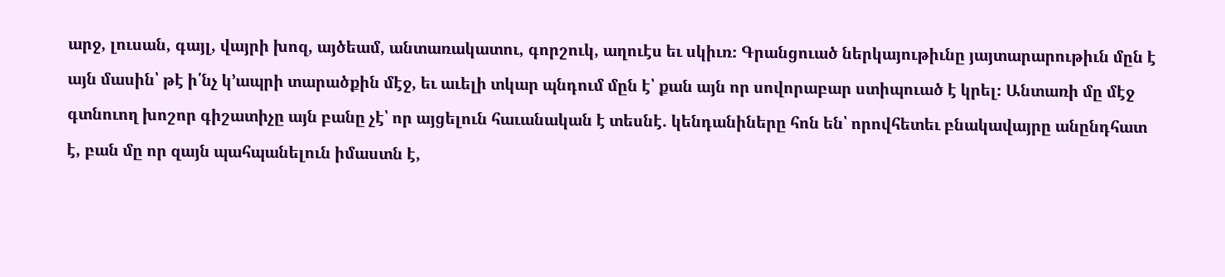արջ, լուսան, գայլ, վայրի խոզ, այծեամ, անտառակատու, գորշուկ, աղուէս եւ սկիւռ։ Գրանցուած ներկայութիւնը յայտարարութիւն մըն է այն մասին՝ թէ ի՛նչ կ՚ապրի տարածքին մէջ, եւ աւելի տկար պնդում մըն է՝ քան այն որ սովորաբար ստիպուած է կրել։ Անտառի մը մէջ գտնուող խոշոր գիշատիչը այն բանը չէ՝ որ այցելուն հաւանական է տեսնէ. կենդանիները հոն են՝ որովհետեւ բնակավայրը անընդհատ է, բան մը որ զայն պահպանելուն իմաստն է,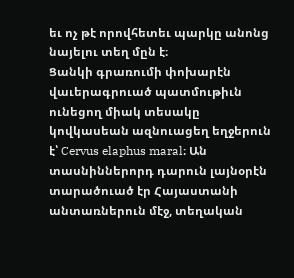եւ ոչ թէ որովհետեւ պարկը անոնց նայելու տեղ մըն է։
Ցանկի գրառումի փոխարէն վաւերագրուած պատմութիւն ունեցող միակ տեսակը կովկասեան ազնուացեղ եղջերուն է՝ Cervus elaphus maral։ Ան տասնիններորդ դարուն լայնօրէն տարածուած էր Հայաստանի անտառներուն մէջ, տեղական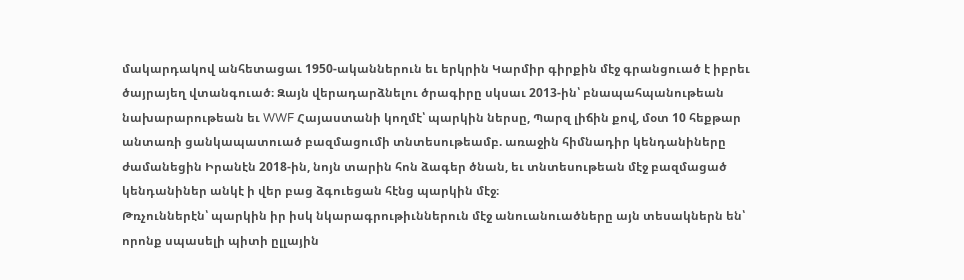մակարդակով անհետացաւ 1950-ականներուն եւ երկրին Կարմիր գիրքին մէջ գրանցուած է իբրեւ ծայրայեղ վտանգուած։ Զայն վերադարձնելու ծրագիրը սկսաւ 2013-ին՝ բնապահպանութեան նախարարութեան եւ WWF Հայաստանի կողմէ՝ պարկին ներսը, Պարզ լիճին քով, մօտ 10 հեքթար անտառի ցանկապատուած բազմացումի տնտեսութեամբ. առաջին հիմնադիր կենդանիները ժամանեցին Իրանէն 2018-ին, նոյն տարին հոն ձագեր ծնան, եւ տնտեսութեան մէջ բազմացած կենդանիներ անկէ ի վեր բաց ձգուեցան հէնց պարկին մէջ։
Թռչուններէն՝ պարկին իր իսկ նկարագրութիւններուն մէջ անուանուածները այն տեսակներն են՝ որոնք սպասելի պիտի ըլլային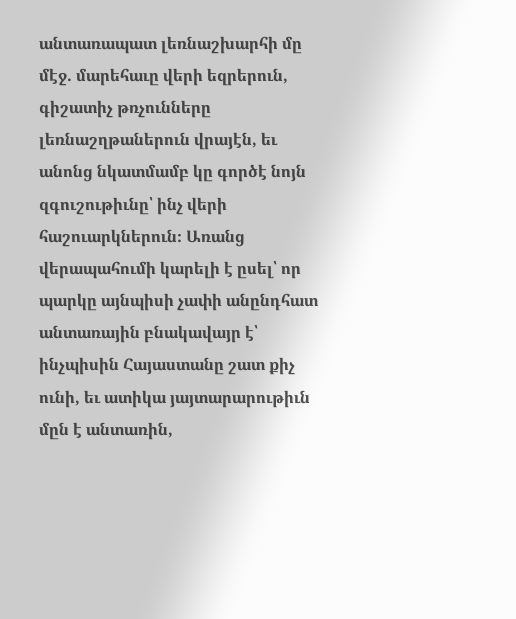անտառապատ լեռնաշխարհի մը մէջ. մարեհաւը վերի եզրերուն, գիշատիչ թռչունները լեռնաշղթաներուն վրայէն, եւ անոնց նկատմամբ կը գործէ նոյն զգուշութիւնը՝ ինչ վերի հաշուարկներուն։ Առանց վերապահումի կարելի է ըսել՝ որ պարկը այնպիսի չափի անընդհատ անտառային բնակավայր է՝ ինչպիսին Հայաստանը շատ քիչ ունի, եւ ատիկա յայտարարութիւն մըն է անտառին,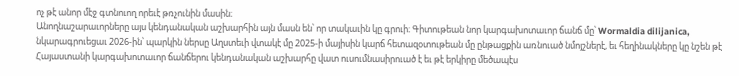ոչ թէ անոր մէջ գտնուող որեւէ թռչունին մասին։
Անողնաշարաւորները այս կենդանական աշխարհին այն մասն են՝ որ տակաւին կը գրուի։ Գիտութեան նոր կարգախոտաւոր ճանճ մը՝ Wormaldia dilijanica, նկարագրուեցաւ 2026-ին՝ պարկին ներսը Աղստեւի վտակէ մը 2025-ի մայիսին կարճ հետազօտութեան մը ընթացքին առնուած նմոյշներէ, եւ հեղինակները կը նշեն թէ Հայաստանի կարգախոտաւոր ճանճերու կենդանական աշխարհը վատ ուսումնասիրուած է եւ թէ երկիրը մեծապէս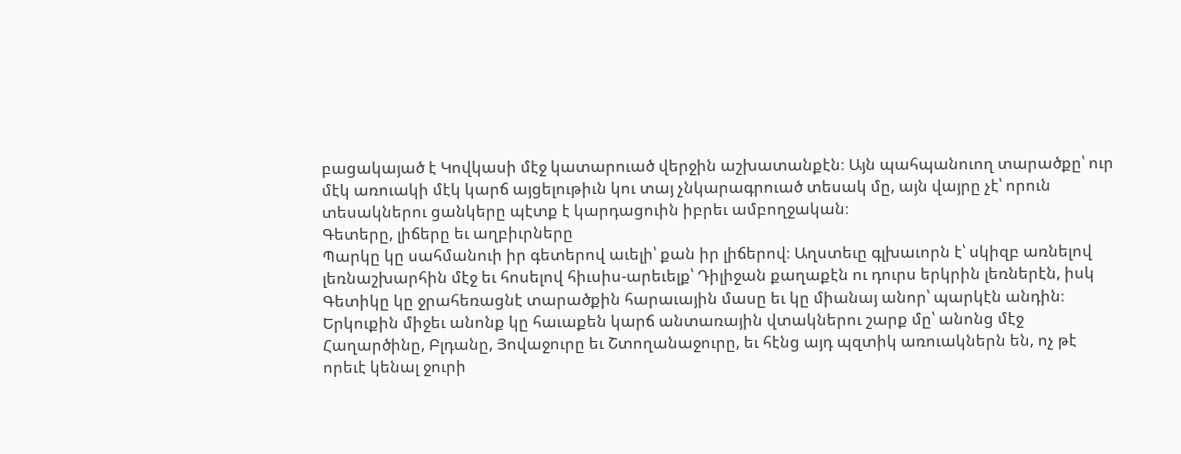բացակայած է Կովկասի մէջ կատարուած վերջին աշխատանքէն։ Այն պահպանուող տարածքը՝ ուր մէկ առուակի մէկ կարճ այցելութիւն կու տայ չնկարագրուած տեսակ մը, այն վայրը չէ՝ որուն տեսակներու ցանկերը պէտք է կարդացուին իբրեւ ամբողջական։
Գետերը, լիճերը եւ աղբիւրները
Պարկը կը սահմանուի իր գետերով աւելի՝ քան իր լիճերով։ Աղստեւը գլխաւորն է՝ սկիզբ առնելով լեռնաշխարհին մէջ եւ հոսելով հիւսիս-արեւելք՝ Դիլիջան քաղաքէն ու դուրս երկրին լեռներէն, իսկ Գետիկը կը ջրահեռացնէ տարածքին հարաւային մասը եւ կը միանայ անոր՝ պարկէն անդին։ Երկուքին միջեւ անոնք կը հաւաքեն կարճ անտառային վտակներու շարք մը՝ անոնց մէջ Հաղարծինը, Բլդանը, Յովաջուրը եւ Շտողանաջուրը, եւ հէնց այդ պզտիկ առուակներն են, ոչ թէ որեւէ կենալ ջուրի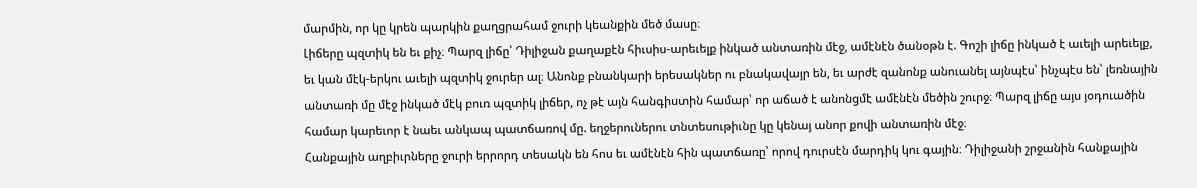մարմին, որ կը կրեն պարկին քաղցրահամ ջուրի կեանքին մեծ մասը։
Լիճերը պզտիկ են եւ քիչ։ Պարզ լիճը՝ Դիլիջան քաղաքէն հիւսիս-արեւելք ինկած անտառին մէջ, ամէնէն ծանօթն է. Գոշի լիճը ինկած է աւելի արեւելք, եւ կան մէկ-երկու աւելի պզտիկ ջուրեր ալ։ Անոնք բնանկարի երեսակներ ու բնակավայր են, եւ արժէ զանոնք անուանել այնպէս՝ ինչպէս են՝ լեռնային անտառի մը մէջ ինկած մէկ բուռ պզտիկ լիճեր, ոչ թէ այն հանգիստին համար՝ որ աճած է անոնցմէ ամէնէն մեծին շուրջ։ Պարզ լիճը այս յօդուածին համար կարեւոր է նաեւ անկապ պատճառով մը. եղջերուներու տնտեսութիւնը կը կենայ անոր քովի անտառին մէջ։
Հանքային աղբիւրները ջուրի երրորդ տեսակն են հոս եւ ամէնէն հին պատճառը՝ որով դուրսէն մարդիկ կու գային։ Դիլիջանի շրջանին հանքային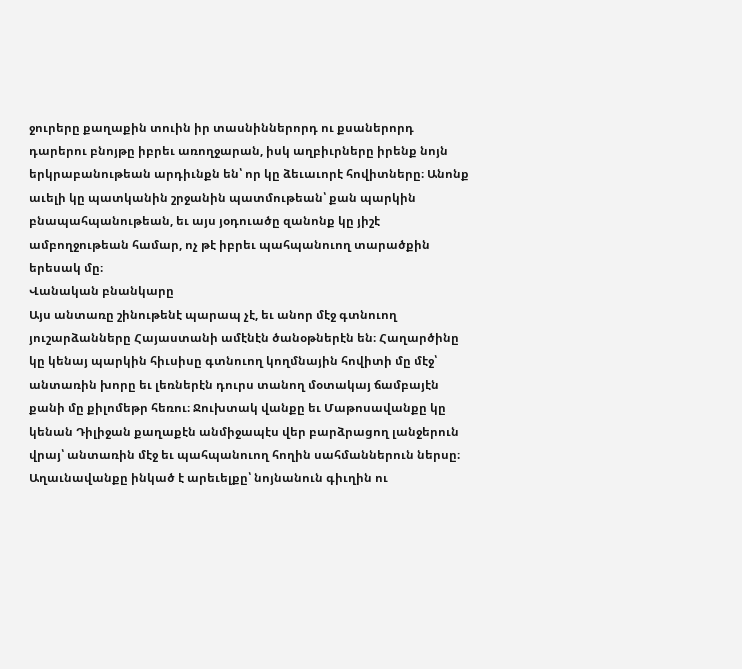ջուրերը քաղաքին տուին իր տասնիններորդ ու քսաներորդ դարերու բնոյթը իբրեւ առողջարան, իսկ աղբիւրները իրենք նոյն երկրաբանութեան արդիւնքն են՝ որ կը ձեւաւորէ հովիտները։ Անոնք աւելի կը պատկանին շրջանին պատմութեան՝ քան պարկին բնապահպանութեան, եւ այս յօդուածը զանոնք կը յիշէ ամբողջութեան համար, ոչ թէ իբրեւ պահպանուող տարածքին երեսակ մը։
Վանական բնանկարը
Այս անտառը շինութենէ պարապ չէ, եւ անոր մէջ գտնուող յուշարձանները Հայաստանի ամէնէն ծանօթներէն են։ Հաղարծինը կը կենայ պարկին հիւսիսը գտնուող կողմնային հովիտի մը մէջ՝ անտառին խորը եւ լեռներէն դուրս տանող մօտակայ ճամբայէն քանի մը քիլոմեթր հեռու։ Ջուխտակ վանքը եւ Մաթոսավանքը կը կենան Դիլիջան քաղաքէն անմիջապէս վեր բարձրացող լանջերուն վրայ՝ անտառին մէջ եւ պահպանուող հողին սահմաններուն ներսը։ Աղաւնավանքը ինկած է արեւելքը՝ նոյնանուն գիւղին ու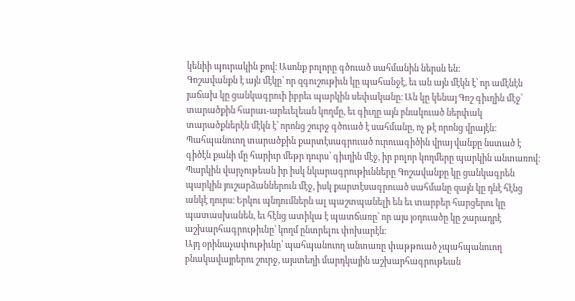կենիի պուրակին քով։ Ասոնք բոլորը գծուած սահմանին ներսն են։
Գոշավանքն է այն մէկը՝ որ զգուշութիւն կը պահանջէ, եւ ան այն մէկն է՝ որ ամէնէն յաճախ կը ցանկագրուի իբրեւ պարկին սեփականը։ Ան կը կենայ Գոշ գիւղին մէջ՝ տարածքին հարաւ-արեւելեան կողմը, եւ գիւղը այն բնակուած ներփակ տարածքներէն մէկն է՝ որոնց շուրջ գծուած է սահմանը, ոչ թէ որոնց վրայէն։ Պահպանուող տարածքին քարտէսագրուած ուրուագիծին վրայ վանքը նստած է գիծէն քանի մը հարիւր մեթր դուրս՝ գիւղին մէջ, իր բոլոր կողմերը պարկին անտառով։ Պարկին վարչութեան իր իսկ նկարագրութիւնները Գոշավանքը կը ցանկագրեն պարկին յուշարձաններուն մէջ, իսկ քարտէսագրուած սահմանը զայն կը դնէ հէնց անկէ դուրս։ Երկու պնդումներն ալ պաշտպանելի են եւ տարբեր հարցերու կը պատասխանեն, եւ հէնց ատիկա է պատճառը՝ որ այս յօդուածը կը շարադրէ աշխարհագրութիւնը՝ կողմ ընտրելու փոխարէն։
Այդ օրինաչափութիւնը՝ պահպանուող անտառը փաթթուած չպահպանուող բնակավայրերու շուրջ, այստեղի մարդկային աշխարհագրութեան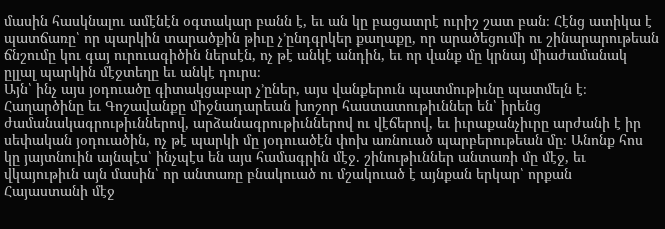մասին հասկնալու ամէնէն օգտակար բանն է, եւ ան կը բացատրէ ուրիշ շատ բան։ Հէնց ատիկա է պատճառը՝ որ պարկին տարածքին թիւը չ՚ընդգրկեր քաղաքը, որ արածեցումի ու շինարարութեան ճնշումը կու գայ ուրուագիծին ներսէն, ոչ թէ անկէ անդին, եւ որ վանք մը կրնայ միաժամանակ ըլլալ պարկին մէջտեղը եւ անկէ դուրս։
Այն՝ ինչ այս յօդուածը գիտակցաբար չ՚ըներ, այս վանքերուն պատմութիւնը պատմելն է։ Հաղարծինը եւ Գոշավանքը միջնադարեան խոշոր հաստատութիւններ են՝ իրենց ժամանակագրութիւններով, արձանագրութիւններով ու վէճերով, եւ իւրաքանչիւրը արժանի է իր սեփական յօդուածին, ոչ թէ պարկի մը յօդուածէն փոխ առնուած պարբերութեան մը։ Անոնք հոս կը յայտնուին այնպէս՝ ինչպէս են այս համագրին մէջ. շինութիւններ անտառի մը մէջ, եւ վկայութիւն այն մասին՝ որ անտառը բնակուած ու մշակուած է այնքան երկար՝ որքան Հայաստանի մէջ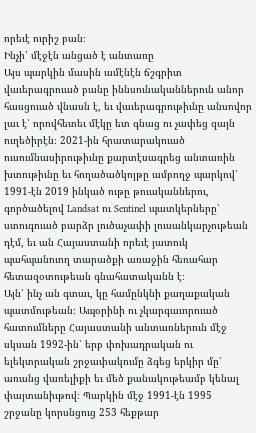որեւէ ուրիշ բան։
Ինչի՛ մէջէն անցած է անտառը
Այս պարկին մասին ամէնէն ճշգրիտ վաւերագրուած բանը իննսունականներուն անոր հասցուած վնասն է, եւ վաւերագրութիւնը անսովոր լաւ է՝ որովհետեւ մէկը ետ գնաց ու չափեց զայն ուղեծիրէն։ 2021-ին հրատարակուած ուսումնասիրութիւնը քարտէսագրեց անտառին խտութիւնը եւ հողածածկոյթը ամբողջ պարկով՝ 1991-էն 2019 ինկած ութը թուականներու, գործածելով Landsat ու Sentinel պատկերները՝ ստուգուած բարձր լուծաչափի լուսանկարչութեան դէմ, եւ ան Հայաստանի որեւէ յատուկ պահպանուող տարածքի առաջին հեռահար հետազօտութեան գնահատականն է։
Այն՝ ինչ ան գտաւ, կը համընկնի քաղաքական պատմութեան։ Ապօրինի ու չկարգաւորուած հատումները Հայաստանի անտառներուն մէջ սկսան 1992-ին՝ երբ փոխադրական ու ելեկտրական շրջափակումը ձգեց երկիր մը՝ առանց վառելիքի եւ մեծ քանակութեամբ կենալ փայտանիւթով։ Պարկին մէջ 1991-էն 1995 շրջանը կորսնցուց 253 հեքթար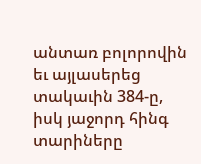անտառ բոլորովին եւ այլասերեց տակաւին 384-ը, իսկ յաջորդ հինգ տարիները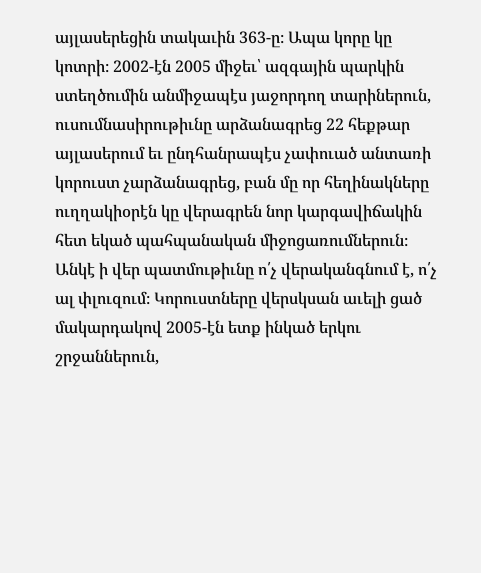այլասերեցին տակաւին 363-ը։ Ապա կորը կը կոտրի։ 2002-էն 2005 միջեւ՝ ազգային պարկին ստեղծումին անմիջապէս յաջորդող տարիներուն, ուսումնասիրութիւնը արձանագրեց 22 հեքթար այլասերում եւ ընդհանրապէս չափուած անտառի կորուստ չարձանագրեց, բան մը որ հեղինակները ուղղակիօրէն կը վերագրեն նոր կարգավիճակին հետ եկած պահպանական միջոցառումներուն։
Անկէ ի վեր պատմութիւնը ո՛չ վերականգնում է, ո՛չ ալ փլուզում։ Կորուստները վերսկսան աւելի ցած մակարդակով 2005-էն ետք ինկած երկու շրջաններուն,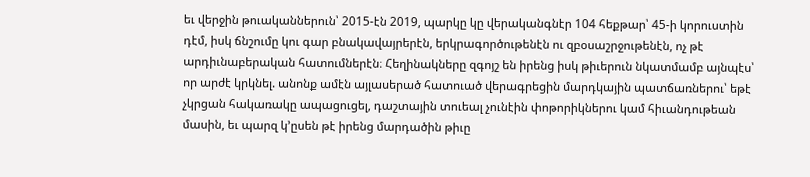եւ վերջին թուականներուն՝ 2015-էն 2019, պարկը կը վերականգնէր 104 հեքթար՝ 45-ի կորուստին դէմ, իսկ ճնշումը կու գար բնակավայրերէն, երկրագործութենէն ու զբօսաշրջութենէն, ոչ թէ արդիւնաբերական հատումներէն։ Հեղինակները զգոյշ են իրենց իսկ թիւերուն նկատմամբ այնպէս՝ որ արժէ կրկնել. անոնք ամէն այլասերած հատուած վերագրեցին մարդկային պատճառներու՝ եթէ չկրցան հակառակը ապացուցել, դաշտային տուեալ չունէին փոթորիկներու կամ հիւանդութեան մասին, եւ պարզ կ՚ըսեն թէ իրենց մարդածին թիւը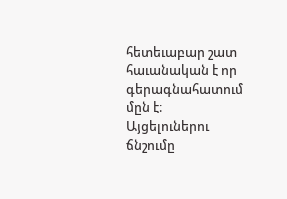հետեւաբար շատ հաւանական է որ գերագնահատում մըն է։
Այցելուներու ճնշումը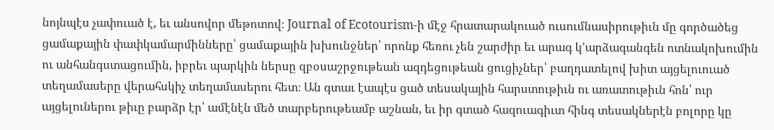նոյնպէս չափուած է, եւ անսովոր մեթոտով։ Journal of Ecotourism-ի մէջ հրատարակուած ուսումնասիրութիւն մը գործածեց ցամաքային փափկամարմինները՝ ցամաքային խխունջներ՝ որոնք հեռու չեն շարժիր եւ արագ կ՚արձագանգեն ոտնակոխումին ու անհանգստացումին, իբրեւ պարկին ներսը զբօսաշրջութեան ազդեցութեան ցուցիչներ՝ բաղդատելով խիտ այցելուուած տեղամասերը վերահսկիչ տեղամասերու հետ։ Ան գտաւ էապէս ցած տեսակային հարստութիւն ու առատութիւն հոն՝ ուր այցելուներու թիւը բարձր էր՝ ամէնէն մեծ տարբերութեամբ աշնան, եւ իր գտած հազուագիւտ հինգ տեսակներէն բոլորը կը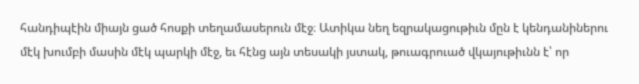հանդիպէին միայն ցած հոսքի տեղամասերուն մէջ։ Ատիկա նեղ եզրակացութիւն մըն է կենդանիներու մէկ խումբի մասին մէկ պարկի մէջ, եւ հէնց այն տեսակի յստակ, թուագրուած վկայութիւնն է՝ որ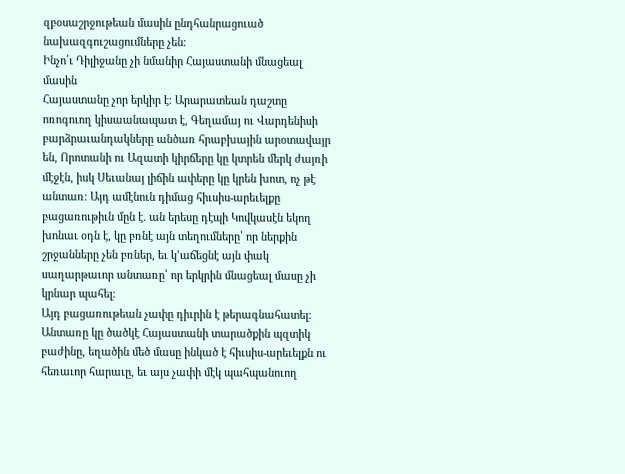զբօսաշրջութեան մասին ընդհանրացուած նախազգուշացումները չեն։
Ինչո՛ւ Դիլիջանը չի նմանիր Հայաստանի մնացեալ մասին
Հայաստանը չոր երկիր է։ Արարատեան դաշտը ոռոգուող կիսաանապատ է, Գեղամայ ու Վարդենիսի բարձրաւանդակները անծառ հրաբխային արօտավայր են, Որոտանի ու Ազատի կիրճերը կը կտրեն մերկ ժայռի մէջէն, իսկ Սեւանայ լիճին ափերը կը կրեն խոտ, ոչ թէ անտառ։ Այդ ամէնուն դիմաց հիւսիս-արեւելքը բացառութիւն մըն է. ան երեսը դէպի Կովկասէն եկող խոնաւ օդն է, կը բռնէ այն տեղումները՝ որ ներքին շրջանները չեն բռներ, եւ կ՚աճեցնէ այն փակ սաղարթաւոր անտառը՝ որ երկրին մնացեալ մասը չի կրնար պահել։
Այդ բացառութեան չափը դիւրին է թերագնահատել։ Անտառը կը ծածկէ Հայաստանի տարածքին պզտիկ բաժինը, եղածին մեծ մասը ինկած է հիւսիս-արեւելքն ու հեռաւոր հարաւը, եւ այս չափի մէկ պահպանուող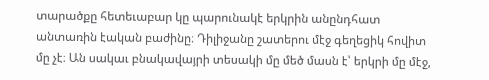տարածքը հետեւաբար կը պարունակէ երկրին անընդհատ անտառին էական բաժինը։ Դիլիջանը շատերու մէջ գեղեցիկ հովիտ մը չէ։ Ան սակաւ բնակավայրի տեսակի մը մեծ մասն է՝ երկրի մը մէջ,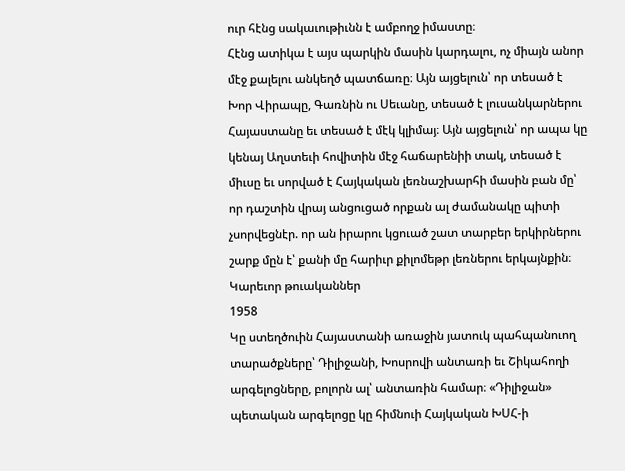ուր հէնց սակաւութիւնն է ամբողջ իմաստը։
Հէնց ատիկա է այս պարկին մասին կարդալու, ոչ միայն անոր մէջ քալելու անկեղծ պատճառը։ Այն այցելուն՝ որ տեսած է Խոր Վիրապը, Գառնին ու Սեւանը, տեսած է լուսանկարներու Հայաստանը եւ տեսած է մէկ կլիմայ։ Այն այցելուն՝ որ ապա կը կենայ Աղստեւի հովիտին մէջ հաճարենիի տակ, տեսած է միւսը եւ սորված է Հայկական լեռնաշխարհի մասին բան մը՝ որ դաշտին վրայ անցուցած որքան ալ ժամանակը պիտի չսորվեցնէր. որ ան իրարու կցուած շատ տարբեր երկիրներու շարք մըն է՝ քանի մը հարիւր քիլոմեթր լեռներու երկայնքին։
Կարեւոր թուականներ
1958
Կը ստեղծուին Հայաստանի առաջին յատուկ պահպանուող տարածքները՝ Դիլիջանի, Խոսրովի անտառի եւ Շիկահողի արգելոցները, բոլորն ալ՝ անտառին համար։ «Դիլիջան» պետական արգելոցը կը հիմնուի Հայկական ԽՍՀ-ի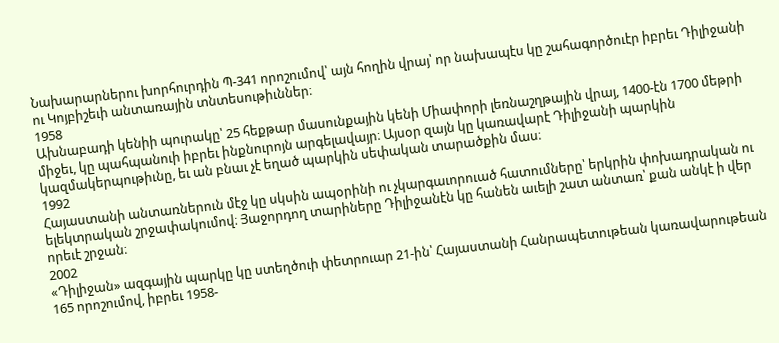Նախարարներու խորհուրդին Պ-341 որոշումով՝ այն հողին վրայ՝ որ նախապէս կը շահագործուէր իբրեւ Դիլիջանի ու Կոյբիշեւի անտառային տնտեսութիւններ։
1958
Ախնաբադի կենիի պուրակը՝ 25 հեքթար մասունքային կենի Միափորի լեռնաշղթային վրայ, 1400-էն 1700 մեթրի միջեւ, կը պահպանուի իբրեւ ինքնուրոյն արգելավայր։ Այսօր զայն կը կառավարէ Դիլիջանի պարկին կազմակերպութիւնը, եւ ան բնաւ չէ եղած պարկին սեփական տարածքին մաս։
1992
Հայաստանի անտառներուն մէջ կը սկսին ապօրինի ու չկարգաւորուած հատումները՝ երկրին փոխադրական ու ելեկտրական շրջափակումով։ Յաջորդող տարիները Դիլիջանէն կը հանեն աւելի շատ անտառ՝ քան անկէ ի վեր որեւէ շրջան։
2002
«Դիլիջան» ազգային պարկը կը ստեղծուի փետրուար 21-ին՝ Հայաստանի Հանրապետութեան կառավարութեան 165 որոշումով, իբրեւ 1958-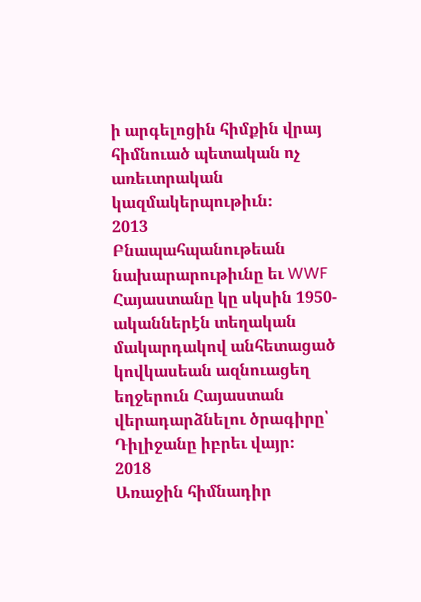ի արգելոցին հիմքին վրայ հիմնուած պետական ոչ առեւտրական կազմակերպութիւն։
2013
Բնապահպանութեան նախարարութիւնը եւ WWF Հայաստանը կը սկսին 1950-ականներէն տեղական մակարդակով անհետացած կովկասեան ազնուացեղ եղջերուն Հայաստան վերադարձնելու ծրագիրը՝ Դիլիջանը իբրեւ վայր։
2018
Առաջին հիմնադիր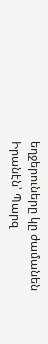եղջերուները կը ժամանեն Իրանէն՝ Պարզ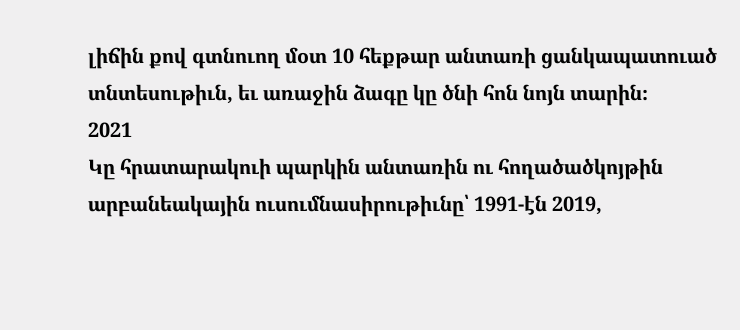լիճին քով գտնուող մօտ 10 հեքթար անտառի ցանկապատուած տնտեսութիւն, եւ առաջին ձագը կը ծնի հոն նոյն տարին։
2021
Կը հրատարակուի պարկին անտառին ու հողածածկոյթին արբանեակային ուսումնասիրութիւնը՝ 1991-էն 2019,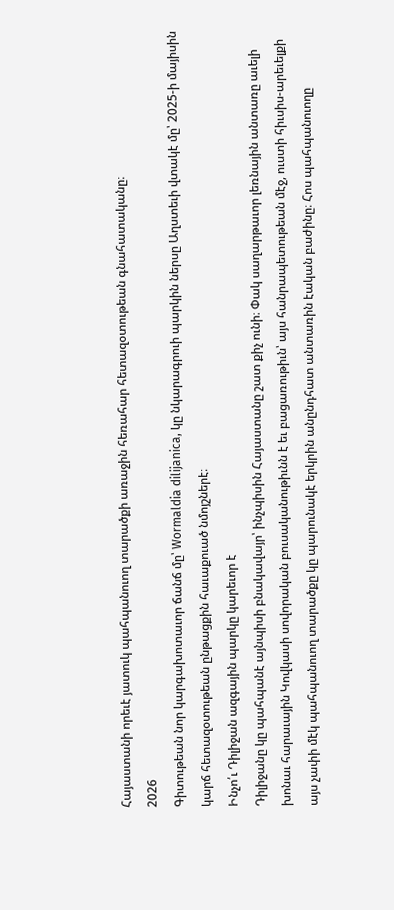Հայաստանի որեւէ յատուկ պահպանուող տարածքի առաջին հեռահար հետազօտութեան գնահատականը։
2026
Գիտութեան նոր կարգախոտաւոր ճանճ մը՝ Wormaldia dilijanica, կը նկարագրուի պարկին ներսը Աղստեւի վտակէ մը՝ 2025-ի մայիսին կարճ հետազօտութեան ընթացքին հաւաքուած նմոյշներէ։
Ինչո՛ւ Դիլիջան ազգային պարկը կարեւոր է
Դիլիջանը կը պահպանէ այնպիսի բնակավայր՝ ինչպիսին Հայաստանը շատ քիչ ունի։ Փակ սաղարթաւոր լեռնային անտառը աւելի խոնաւ հարաւային Կովկասի սովորական բուսականութիւնն է եւ բացառութիւն՝ այս հանրապետութեան մէջ, ուստի հիւսիս-արեւելքի այս չափի մէկ պահպանուող տարածքը կը պարունակէ երկրին անընդհատ անտառին էական բաժինը։ Հոս պահպանուողը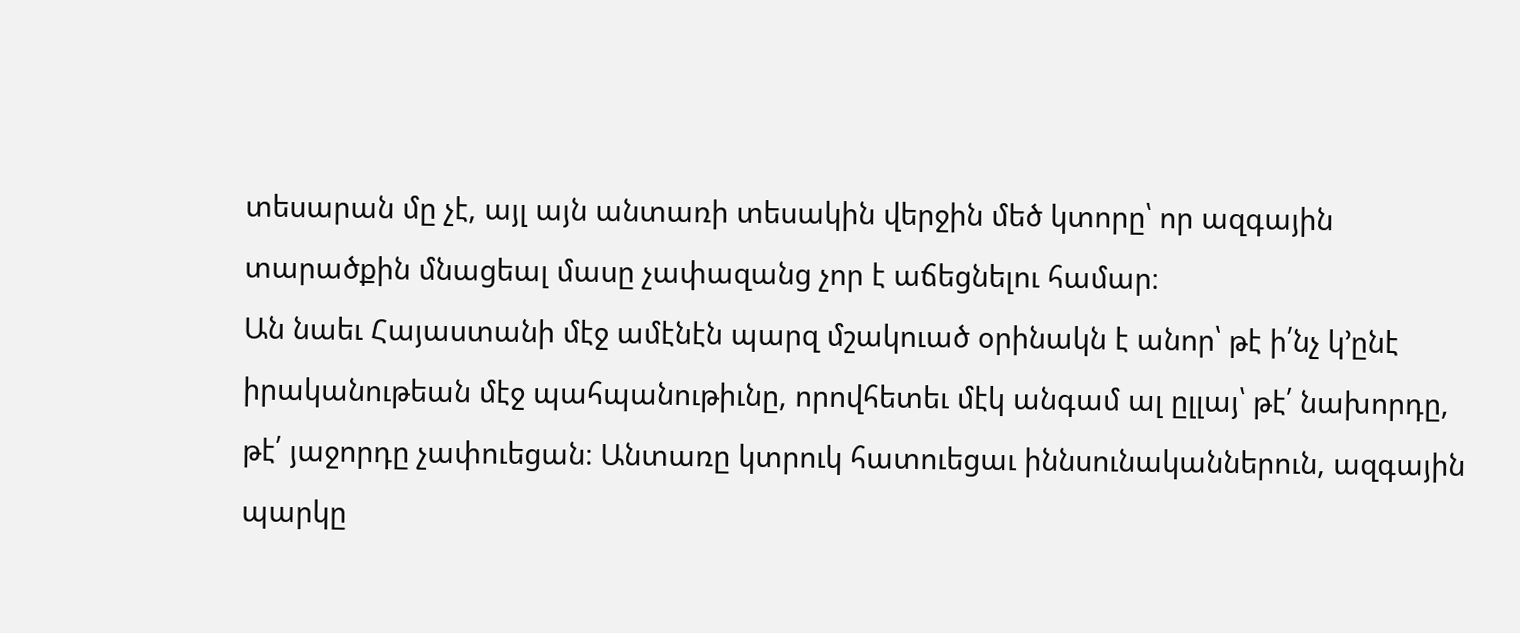տեսարան մը չէ, այլ այն անտառի տեսակին վերջին մեծ կտորը՝ որ ազգային տարածքին մնացեալ մասը չափազանց չոր է աճեցնելու համար։
Ան նաեւ Հայաստանի մէջ ամէնէն պարզ մշակուած օրինակն է անոր՝ թէ ի՛նչ կ՚ընէ իրականութեան մէջ պահպանութիւնը, որովհետեւ մէկ անգամ ալ ըլլայ՝ թէ՛ նախորդը, թէ՛ յաջորդը չափուեցան։ Անտառը կտրուկ հատուեցաւ իննսունականներուն, ազգային պարկը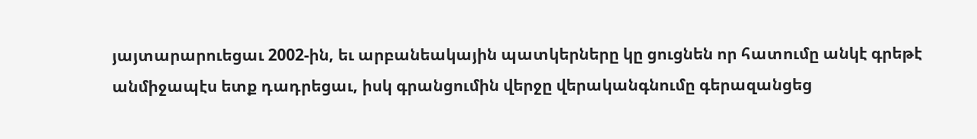յայտարարուեցաւ 2002-ին, եւ արբանեակային պատկերները կը ցուցնեն որ հատումը անկէ գրեթէ անմիջապէս ետք դադրեցաւ, իսկ գրանցումին վերջը վերականգնումը գերազանցեց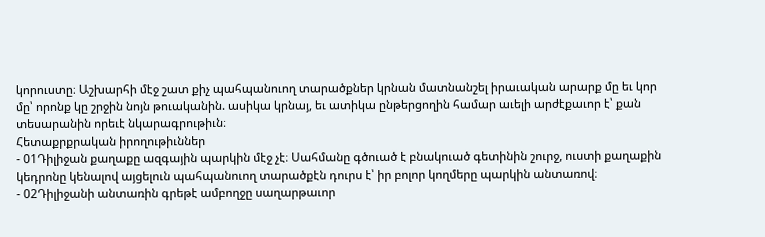կորուստը։ Աշխարհի մէջ շատ քիչ պահպանուող տարածքներ կրնան մատնանշել իրաւական արարք մը եւ կոր մը՝ որոնք կը շրջին նոյն թուականին. ասիկա կրնայ, եւ ատիկա ընթերցողին համար աւելի արժէքաւոր է՝ քան տեսարանին որեւէ նկարագրութիւն։
Հետաքրքրական իրողութիւններ
- 01Դիլիջան քաղաքը ազգային պարկին մէջ չէ։ Սահմանը գծուած է բնակուած գետինին շուրջ, ուստի քաղաքին կեդրոնը կենալով այցելուն պահպանուող տարածքէն դուրս է՝ իր բոլոր կողմերը պարկին անտառով։
- 02Դիլիջանի անտառին գրեթէ ամբողջը սաղարթաւոր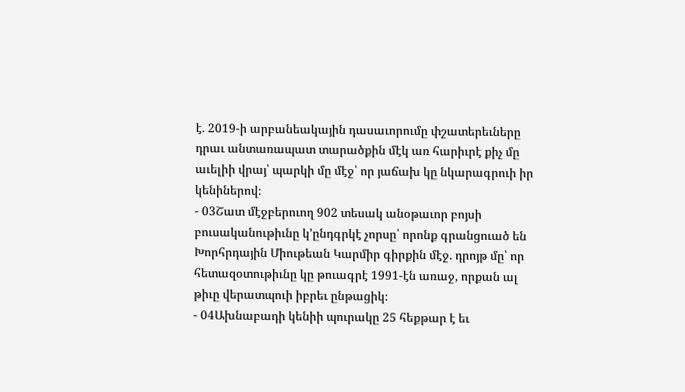է. 2019-ի արբանեակային դասաւորումը փշատերեւները դրաւ անտառապատ տարածքին մէկ առ հարիւրէ քիչ մը աւելիի վրայ՝ պարկի մը մէջ՝ որ յաճախ կը նկարագրուի իր կենիներով։
- 03Շատ մէջբերուող 902 տեսակ անօթաւոր բոյսի բուսականութիւնը կ՚ընդգրկէ չորսը՝ որոնք գրանցուած են Խորհրդային Միութեան Կարմիր գիրքին մէջ. դրոյթ մը՝ որ հետազօտութիւնը կը թուագրէ 1991-էն առաջ, որքան ալ թիւը վերատպուի իբրեւ ընթացիկ։
- 04Ախնաբադի կենիի պուրակը 25 հեքթար է եւ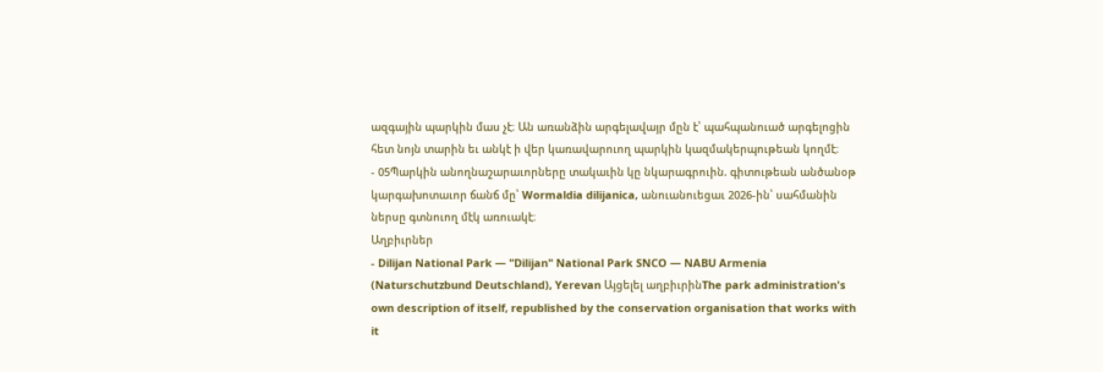ազգային պարկին մաս չէ։ Ան առանձին արգելավայր մըն է՝ պահպանուած արգելոցին հետ նոյն տարին եւ անկէ ի վեր կառավարուող պարկին կազմակերպութեան կողմէ։
- 05Պարկին անողնաշարաւորները տակաւին կը նկարագրուին. գիտութեան անծանօթ կարգախոտաւոր ճանճ մը՝ Wormaldia dilijanica, անուանուեցաւ 2026-ին՝ սահմանին ներսը գտնուող մէկ առուակէ։
Աղբիւրներ
- Dilijan National Park — "Dilijan" National Park SNCO — NABU Armenia (Naturschutzbund Deutschland), Yerevan Այցելել աղբիւրինThe park administration's own description of itself, republished by the conservation organisation that works with it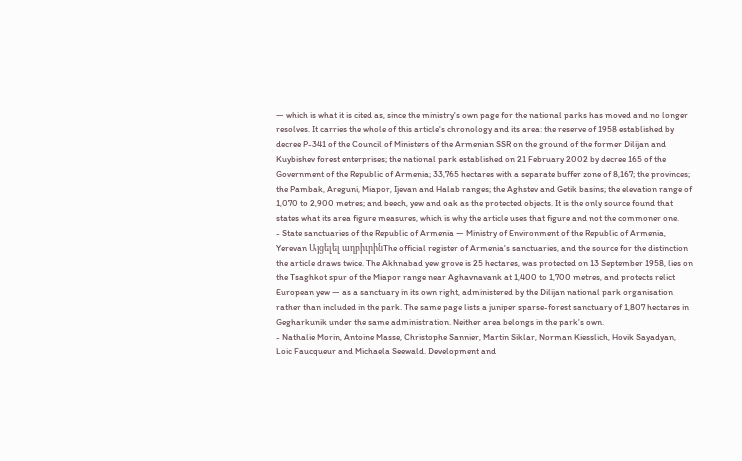— which is what it is cited as, since the ministry's own page for the national parks has moved and no longer resolves. It carries the whole of this article's chronology and its area: the reserve of 1958 established by decree P-341 of the Council of Ministers of the Armenian SSR on the ground of the former Dilijan and Kuybishev forest enterprises; the national park established on 21 February 2002 by decree 165 of the Government of the Republic of Armenia; 33,765 hectares with a separate buffer zone of 8,167; the provinces; the Pambak, Areguni, Miapor, Ijevan and Halab ranges; the Aghstev and Getik basins; the elevation range of 1,070 to 2,900 metres; and beech, yew and oak as the protected objects. It is the only source found that states what its area figure measures, which is why the article uses that figure and not the commoner one.
- State sanctuaries of the Republic of Armenia — Ministry of Environment of the Republic of Armenia, Yerevan Այցելել աղբիւրինThe official register of Armenia's sanctuaries, and the source for the distinction the article draws twice. The Akhnabad yew grove is 25 hectares, was protected on 13 September 1958, lies on the Tsaghkot spur of the Miapor range near Aghavnavank at 1,400 to 1,700 metres, and protects relict European yew — as a sanctuary in its own right, administered by the Dilijan national park organisation rather than included in the park. The same page lists a juniper sparse-forest sanctuary of 1,807 hectares in Gegharkunik under the same administration. Neither area belongs in the park's own.
- Nathalie Morin, Antoine Masse, Christophe Sannier, Martin Siklar, Norman Kiesslich, Hovik Sayadyan, Loic Faucqueur and Michaela Seewald. Development and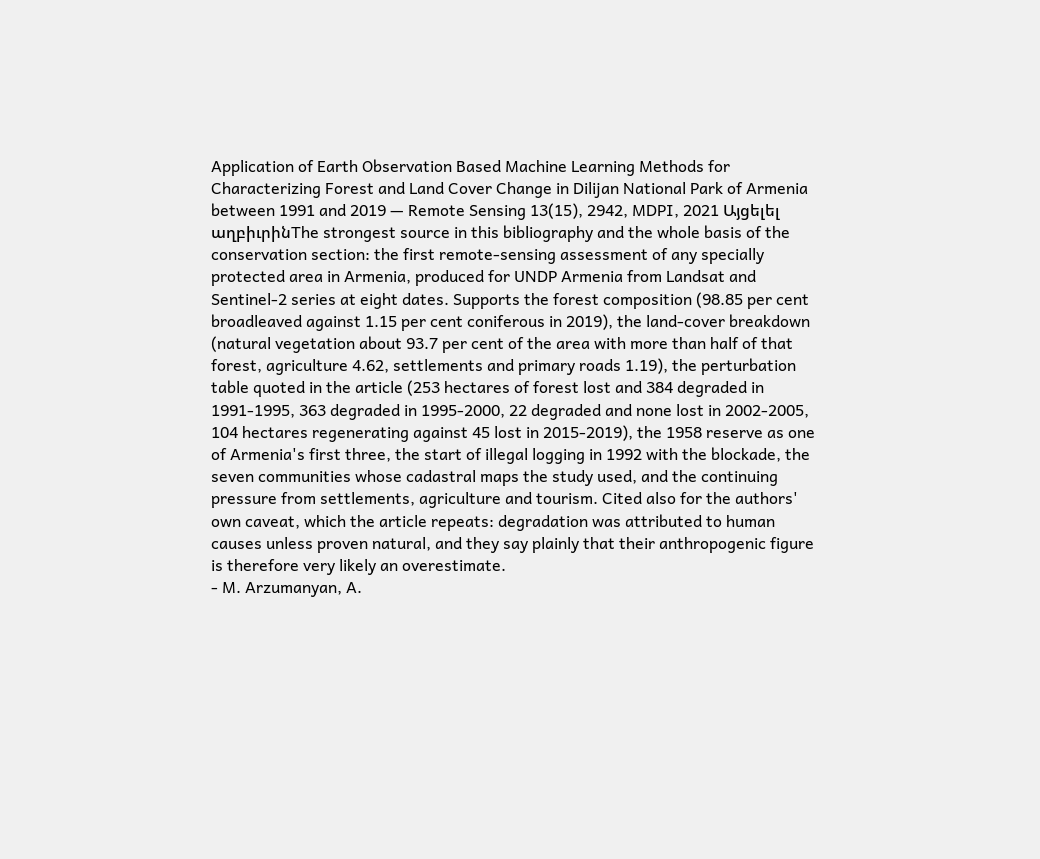Application of Earth Observation Based Machine Learning Methods for Characterizing Forest and Land Cover Change in Dilijan National Park of Armenia between 1991 and 2019 — Remote Sensing 13(15), 2942, MDPI, 2021 Այցելել աղբիւրինThe strongest source in this bibliography and the whole basis of the conservation section: the first remote-sensing assessment of any specially protected area in Armenia, produced for UNDP Armenia from Landsat and Sentinel-2 series at eight dates. Supports the forest composition (98.85 per cent broadleaved against 1.15 per cent coniferous in 2019), the land-cover breakdown (natural vegetation about 93.7 per cent of the area with more than half of that forest, agriculture 4.62, settlements and primary roads 1.19), the perturbation table quoted in the article (253 hectares of forest lost and 384 degraded in 1991-1995, 363 degraded in 1995-2000, 22 degraded and none lost in 2002-2005, 104 hectares regenerating against 45 lost in 2015-2019), the 1958 reserve as one of Armenia's first three, the start of illegal logging in 1992 with the blockade, the seven communities whose cadastral maps the study used, and the continuing pressure from settlements, agriculture and tourism. Cited also for the authors' own caveat, which the article repeats: degradation was attributed to human causes unless proven natural, and they say plainly that their anthropogenic figure is therefore very likely an overestimate.
- M. Arzumanyan, A.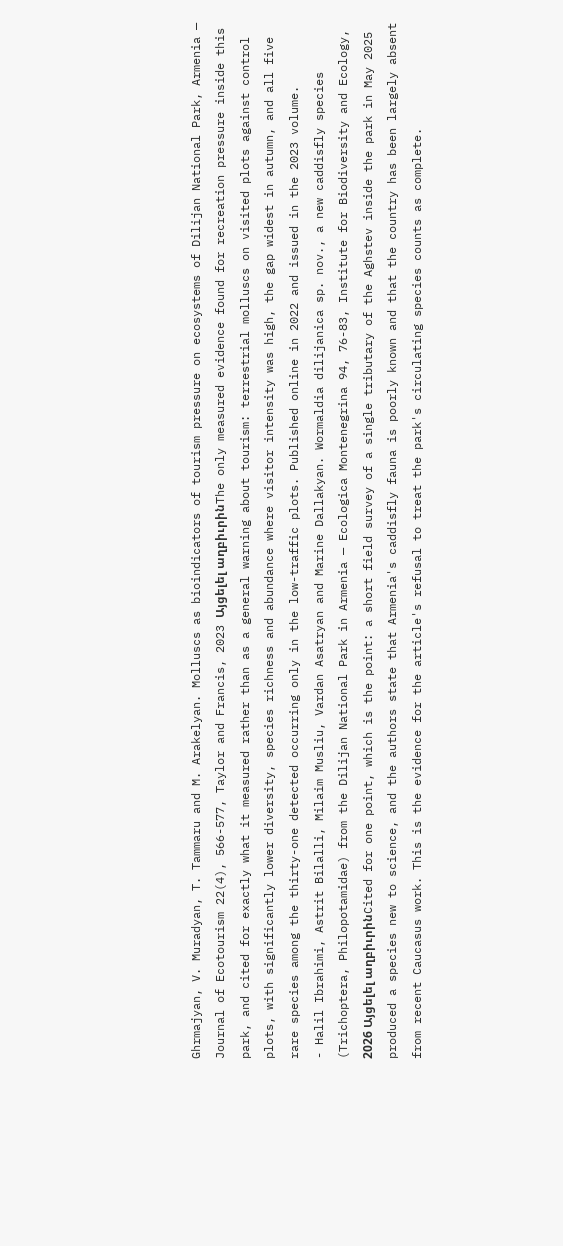Ghrmajyan, V. Muradyan, T. Tammaru and M. Arakelyan. Molluscs as bioindicators of tourism pressure on ecosystems of Dilijan National Park, Armenia — Journal of Ecotourism 22(4), 566-577, Taylor and Francis, 2023 Այցելել աղբիւրինThe only measured evidence found for recreation pressure inside this park, and cited for exactly what it measured rather than as a general warning about tourism: terrestrial molluscs on visited plots against control plots, with significantly lower diversity, species richness and abundance where visitor intensity was high, the gap widest in autumn, and all five rare species among the thirty-one detected occurring only in the low-traffic plots. Published online in 2022 and issued in the 2023 volume.
- Halil Ibrahimi, Astrit Bilalli, Milaim Musliu, Vardan Asatryan and Marine Dallakyan. Wormaldia dilijanica sp. nov., a new caddisfly species (Trichoptera, Philopotamidae) from the Dilijan National Park in Armenia — Ecologica Montenegrina 94, 76-83, Institute for Biodiversity and Ecology, 2026 Այցելել աղբիւրինCited for one point, which is the point: a short field survey of a single tributary of the Aghstev inside the park in May 2025 produced a species new to science, and the authors state that Armenia's caddisfly fauna is poorly known and that the country has been largely absent from recent Caucasus work. This is the evidence for the article's refusal to treat the park's circulating species counts as complete.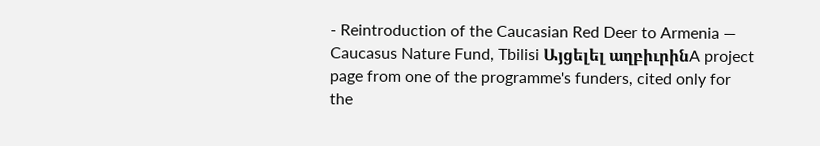- Reintroduction of the Caucasian Red Deer to Armenia — Caucasus Nature Fund, Tbilisi Այցելել աղբիւրինA project page from one of the programme's funders, cited only for the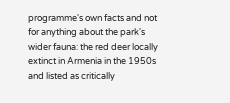programme's own facts and not for anything about the park's wider fauna: the red deer locally extinct in Armenia in the 1950s and listed as critically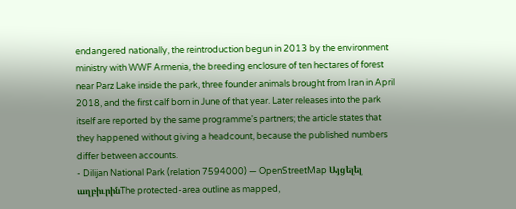endangered nationally, the reintroduction begun in 2013 by the environment ministry with WWF Armenia, the breeding enclosure of ten hectares of forest near Parz Lake inside the park, three founder animals brought from Iran in April 2018, and the first calf born in June of that year. Later releases into the park itself are reported by the same programme's partners; the article states that they happened without giving a headcount, because the published numbers differ between accounts.
- Dilijan National Park (relation 7594000) — OpenStreetMap Այցելել աղբիւրինThe protected-area outline as mapped,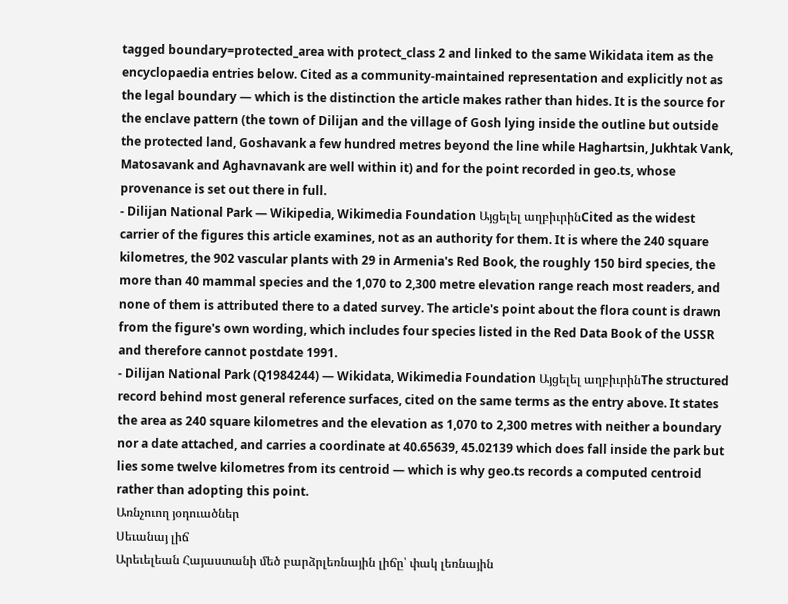tagged boundary=protected_area with protect_class 2 and linked to the same Wikidata item as the encyclopaedia entries below. Cited as a community-maintained representation and explicitly not as the legal boundary — which is the distinction the article makes rather than hides. It is the source for the enclave pattern (the town of Dilijan and the village of Gosh lying inside the outline but outside the protected land, Goshavank a few hundred metres beyond the line while Haghartsin, Jukhtak Vank, Matosavank and Aghavnavank are well within it) and for the point recorded in geo.ts, whose provenance is set out there in full.
- Dilijan National Park — Wikipedia, Wikimedia Foundation Այցելել աղբիւրինCited as the widest carrier of the figures this article examines, not as an authority for them. It is where the 240 square kilometres, the 902 vascular plants with 29 in Armenia's Red Book, the roughly 150 bird species, the more than 40 mammal species and the 1,070 to 2,300 metre elevation range reach most readers, and none of them is attributed there to a dated survey. The article's point about the flora count is drawn from the figure's own wording, which includes four species listed in the Red Data Book of the USSR and therefore cannot postdate 1991.
- Dilijan National Park (Q1984244) — Wikidata, Wikimedia Foundation Այցելել աղբիւրինThe structured record behind most general reference surfaces, cited on the same terms as the entry above. It states the area as 240 square kilometres and the elevation as 1,070 to 2,300 metres with neither a boundary nor a date attached, and carries a coordinate at 40.65639, 45.02139 which does fall inside the park but lies some twelve kilometres from its centroid — which is why geo.ts records a computed centroid rather than adopting this point.
Առնչուող յօդուածներ
Սեւանայ լիճ
Արեւելեան Հայաստանի մեծ բարձրլեռնային լիճը՝ փակ լեռնային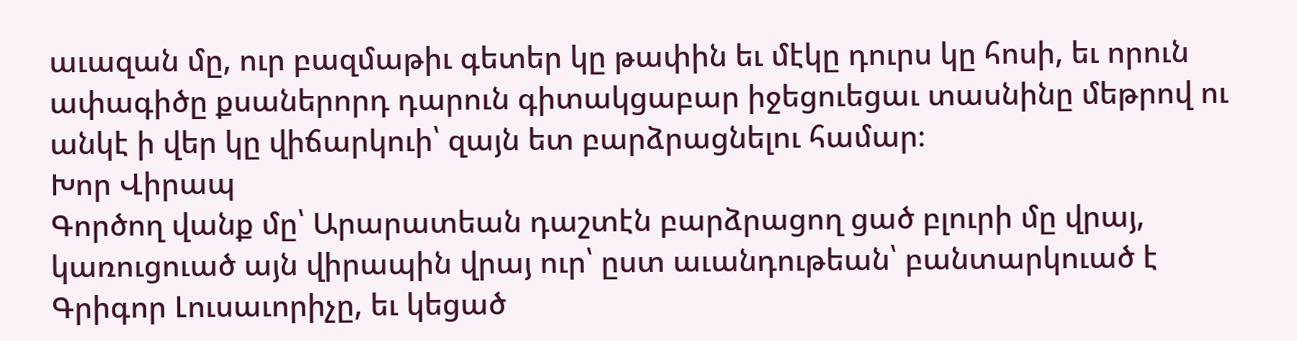աւազան մը, ուր բազմաթիւ գետեր կը թափին եւ մէկը դուրս կը հոսի, եւ որուն ափագիծը քսաներորդ դարուն գիտակցաբար իջեցուեցաւ տասնինը մեթրով ու անկէ ի վեր կը վիճարկուի՝ զայն ետ բարձրացնելու համար։
Խոր Վիրապ
Գործող վանք մը՝ Արարատեան դաշտէն բարձրացող ցած բլուրի մը վրայ, կառուցուած այն վիրապին վրայ ուր՝ ըստ աւանդութեան՝ բանտարկուած է Գրիգոր Լուսաւորիչը, եւ կեցած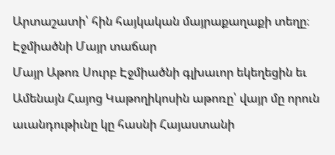Արտաշատի՝ հին հայկական մայրաքաղաքի տեղը։
Էջմիածնի Մայր տաճար
Մայր Աթոռ Սուրբ Էջմիածնի գլխաւոր եկեղեցին եւ Ամենայն Հայոց Կաթողիկոսին աթոռը՝ վայր մը որուն աւանդութիւնը կը հասնի Հայաստանի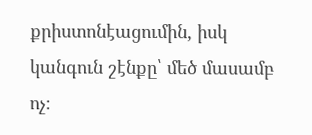քրիստոնէացումին, իսկ կանգուն շէնքը՝ մեծ մասամբ ոչ։